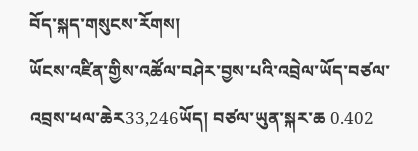བོད་སྐད་གསུངས་རོགས།
ཡོངས་འཛིན་གྱིས་འཚོལ་བཤེར་བྱས་པའི་འབྲེལ་ཡོད་བཙལ་འབྲས་ཕལ་ཆེར33,246ཡོད། བཙལ་ཡུན་སྐར་ཆ 0.402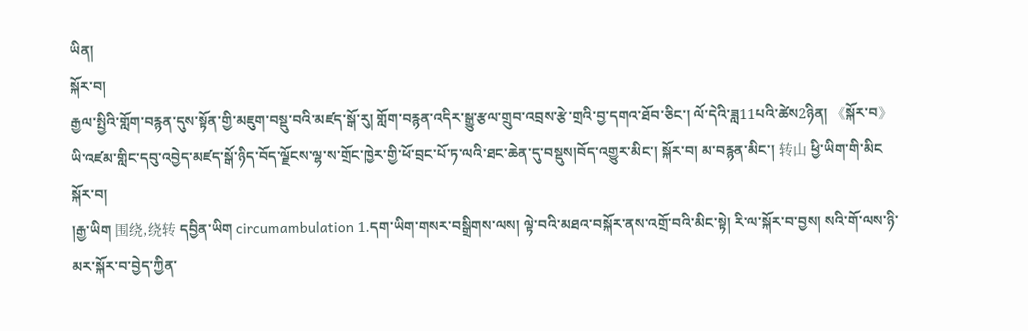ཡིན།
སྐོར་བ།
རྒྱལ་སྤྱིའི་གློག་བརྙན་དུས་སྟོན་གྱི་མཇུག་བསྡུ་བའི་མཛད་སྒོ་རུ། གློག་བརྙན་འདིར་སྒྱུ་རྩལ་གྲུབ་འབྲས་རྩེ་གྲའི་བྱ་དགའ་ཐོབ་ཅིང་། ལོ་དེའི་ཟླ11པའི་ཚེས2ཉིན། 《སྐོར་བ》ཡི་འཛམ་གླིང་དབུ་འབྱེད་མཛད་སྒོ་ཉིད་བོད་ལྗོངས་ལྷ་ས་གྲོང་ཁྱེར་གྱི་ཕོ་བྲང་པོ་ཏ་ལའི་ཐང་ཆེན་དུ་བསྡུས།བོད་འགྱུར་མིང་། སྐོར་བ། མ་བརྙན་མིང་། 转山 ཕྱི་ཡིག་གི་མིང
སྐོར་བ།
།རྒྱ་ཡིག 围绕,绕转 དབྱིན་ཡིག circumambulation 1.དག་ཡིག་གསར་བསྒྲིགས་ལས། ལྟེ་བའི་མཐའ་བསྐོར་ནས་འགྲོ་བའི་མིང་སྟེ། རི་ལ་སྐོར་བ་བྱས། སའི་གོ་ལས་ཉི་མར་སྐོར་བ་བྱེད་ཀྱིན་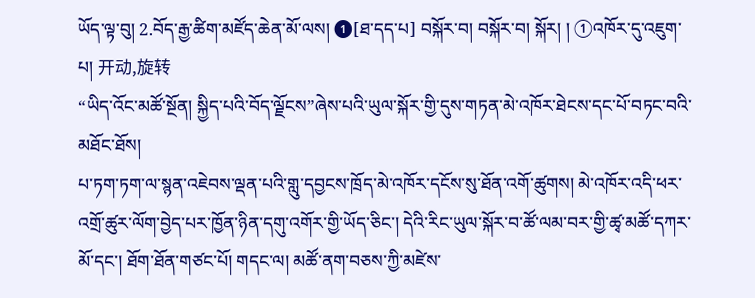ཡོད་ལྟ་བུ། 2.བོད་རྒྱ་ཚིག་མཛོད་ཆེན་མོ་ལས། ❶[ཐ་དད་པ] བསྐོར་བ། བསྐོར་བ། སྐོར། ། ①འཁོར་དུ་འཇུག་པ། 开动,旋转
“ཡིད་འོང་མཚོ་སྔོན། སྐྱིད་པའི་བོད་ལྗོངས”ཞེས་པའི་ཡུལ་སྐོར་གྱི་དུས་གཏན་མེ་འཁོར་ཐེངས་དང་པོ་བཏང་བའི་མཐོང་ཐོས།
པ་ཏག་ཏག་ལ་སྙན་འཇེབས་ལྡན་པའི་གླུ་དབྱངས་ཁྲོད་མེ་འཁོར་དངོས་སུ་ཐོན་འགོ་ཚུགས། མེ་འཁོར་འདི་ཕར་འགྲོ་ཚུར་ལོག་བྱེད་པར་ཁྱོན་ཉིན་དགུ་འགོར་གྱི་ཡོད་ཅིང་། དེའི་རིང་ཡུལ་སྐོར་བ་ཚོ་ལམ་བར་གྱི་ཚྭ་མཚོ་དཀར་མོ་དང་། ཐོག་ཐོན་གཙང་པོ། གདང་ལ། མཚོ་ནག་བཅས་ཀྱི་མཛེས་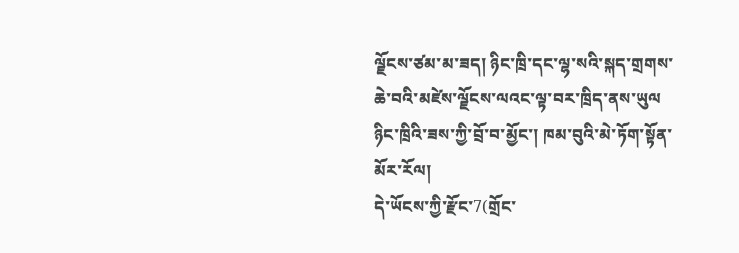ལྗོངས་ཙམ་མ་ཟད། ཉིང་ཁྲི་དང་ལྷ་སའི་སྐད་གྲགས་ཆེ་བའི་མཛེས་ལྗོངས་ལའང་ལྟ་བར་ཁྲིད་ནས་ཡུལ
ཉིང་ཁྲིའི་ཟས་ཀྱི་བྲོ་བ་མྱོང་། ཁམ་བུའི་མེ་ཏོག་སྟོན་མོར་རོལ།
དེ་ཡོངས་ཀྱི་རྫོང་7(གྲོང་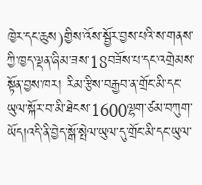ཁྱེར་དང་ཆུས)གྱིས་འོས་སྦྱོར་བྱས་པའི་ས་གནས་ཀྱི་ཁྱད་ལྡན་ཞིམ་ཟས་18བཟོས་པ་དང་འགྲེམས་སྟོན་བྱས་ཁར། རིམ་རྩིས་བརྒྱབ་ན་གྲོང་མི་དང་ཡུལ་སྐོར་བ་མི་ཐེངས་1600ལྷག་ཙམ་བཀུག་ཡོད།འདི་ནི་བྱེད་སྒོ་སྤེལ་ཡུལ་དུ་གྲོང་མི་དང་ཡུལ་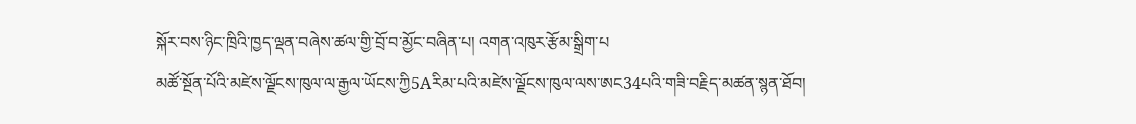སྐོར་བས་ཉིང་ཁྲིའི་ཁྱད་ལྡན་བཞེས་ཚལ་གྱི་བྲོ་བ་མྱོང་བཞིན་པ། འགན་འཁུར་རྩོམ་སྒྲིག་པ
མཚོ་སྔོན་པོའི་མཛེས་ལྗོངས་ཁུལ་ལ་རྒྱལ་ཡོངས་ཀྱི5Aརིམ་པའི་མཛེས་ལྗོངས་ཁུལ་ལས་ཨང34པའི་གཟི་བརྗིད་མཚན་སྙན་ཐོབ།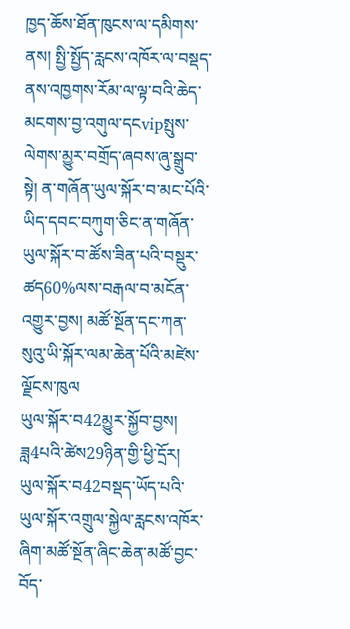ཁྱད་ཆོས་ཐོན་ཁུངས་ལ་དམིགས་ནས། སྤྱི་སྤྱོད་རླངས་འཁོར་ལ་བསྡད་ནས་འཁྱགས་རོམ་ལ་ལྟ་བའི་ཆེད་མངགས་བྱ་འགུལ་དངvipསྤུས་ལེགས་མྱུར་བགྲོད་ཞབས་ཞུ་སྒྲུབ་སྟེ། ན་གཞོན་ཡུལ་སྐོར་བ་མང་པོའི་ཡིད་དབང་བཀུག་ཅིང་ན་གཞོན་ཡུལ་སྐོར་བ་ཚོས་ཟིན་པའི་བསྡུར་ཚད60%ལས་བརྒལ་བ་མངོན་འགྱུར་བྱས། མཚོ་སྔོན་དང་ཀན་སུའུ་ཡི་སྐོར་ལམ་ཆེན་པོའི་མཛེས་ལྗོངས་ཁུལ
ཡུལ་སྐོར་བ42མྱུར་སྐྱོབ་བྱས།
ཟླ4པའི་ཚེས29ཉིན་གྱི་ཕྱི་དྲོར། ཡུལ་སྐོར་བ42བསྡད་ཡོད་པའི་ཡུལ་སྐོར་འགྲུལ་སྐྱེལ་རླངས་འཁོར་ཞིག་མཚོ་སྔོན་ཞིང་ཆེན་མཚོ་བྱང་བོད་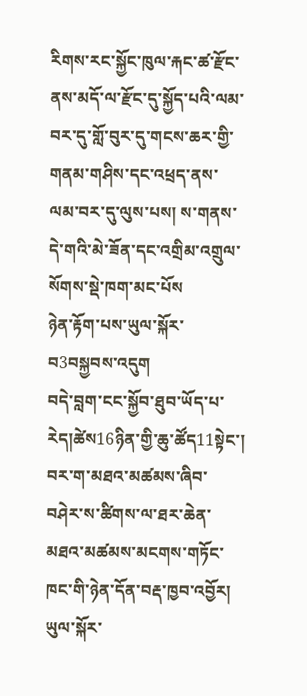རིགས་རང་སྐྱོང་ཁུལ་རྐང་ཚ་རྫོང་ནས་མདོ་ལ་རྫོང་དུ་སྐྱོད་པའི་ལམ་བར་དུ་གློ་བུར་དུ་གངས་ཆར་གྱི་གནམ་གཤིས་དང་འཕྲད་ནས་ལམ་བར་དུ་ལུས་པས། ས་གནས་དེ་གའི་མེ་ཟོན་དང་འགྲིམ་འགྲུལ་སོགས་སྡེ་ཁག་མང་པོས
ཉེན་རྟོག་པས་ཡུལ་སྐོར་བ3བསྐྱབས་འདུག
བདེ་བླག་ངང་སྐྱོབ་ཐུབ་ཡོད་པ་རེད།ཚེས16ཉིན་གྱི་ཆུ་ཚོད11སྟེང་། བར་ག་མཐའ་མཚམས་ཞིབ་བཤེར་ས་ཚིགས་ལ་ཐར་ཆེན་མཐའ་མཚམས་མངགས་གཏོང་ཁང་གི་ཉེན་དོན་བརྡ་ཁྱབ་འབྱོར། ཡུལ་སྐོར་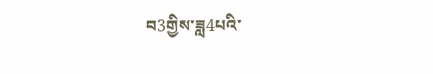བ3གྱིས་ཟླ4པའི་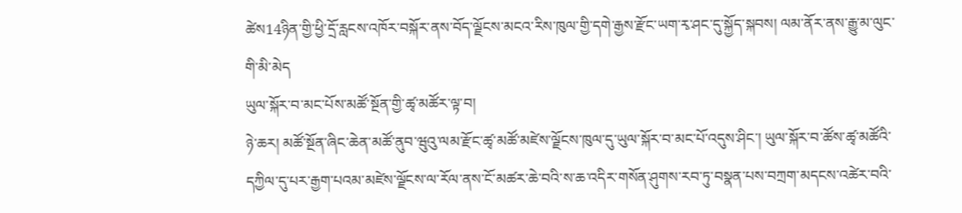ཚེས14ཉིན་གྱི་ཕྱི་དྲོ་རླངས་འཁོར་བསྐོར་ནས་བོད་ལྗོངས་མངའ་རིས་ཁུལ་གྱི་དགེ་རྒྱས་རྫོང་ཡག་རྭ་ཤང་དུ་སྐྱོད་སྐབས། ལམ་ནོར་ནས་རྒྱུ་མ་ལུང་གི་མི་མེད
ཡུལ་སྐོར་བ་མང་པོས་མཚོ་སྔོན་གྱི་ཚྭ་མཚོར་ལྟ་བ།
ཉེ་ཆར། མཚོ་སྔོན་ཞིང་ཆེན་མཚོ་ནུབ་ཝུའུ་ལམ་རྫོང་ཚྭ་མཚོ་མཛེས་ལྗོངས་ཁུལ་དུ་ཡུལ་སྐོར་བ་མང་པོ་འདུས་ཤིང་། ཡུལ་སྐོར་བ་ཚོས་ཚྭ་མཚོའི་དཀྱིལ་དུ་པར་རྒྱག་པའམ་མཛེས་ལྗོངས་ལ་རོལ་ནས་ངོ་མཚར་ཆེ་བའི་ས་ཆ་འདིར་གསོན་ཤུགས་རབ་ཏུ་བསྣན་པས་བཀྲག་མདངས་འཚེར་བའི་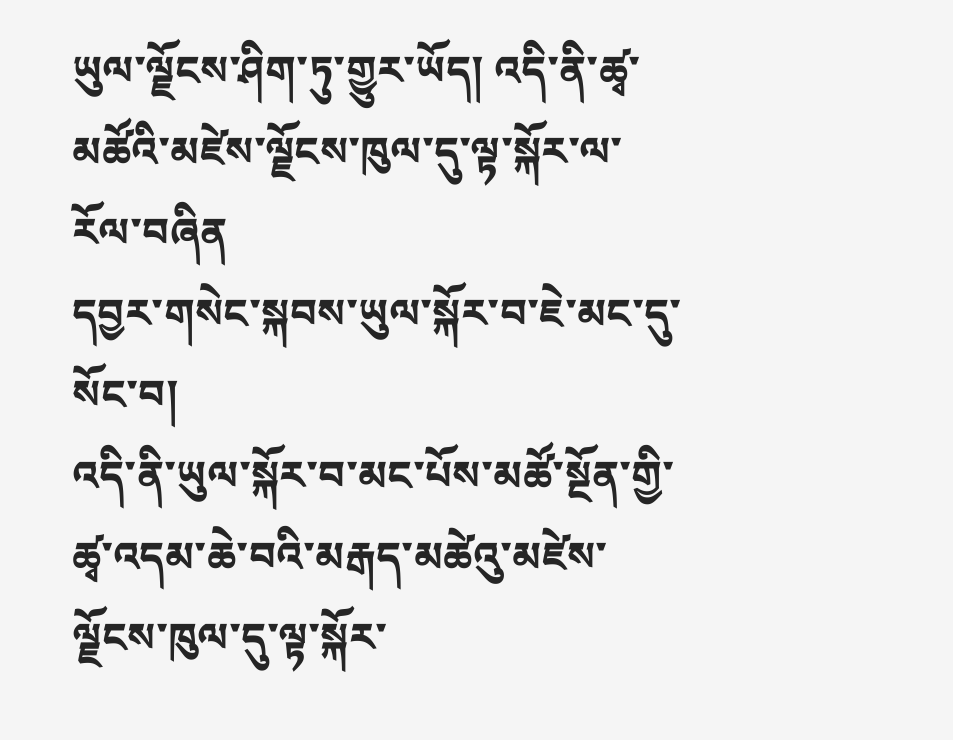ཡུལ་ལྗོངས་ཤིག་ཏུ་གྱུར་ཡོད། འདི་ནི་ཚྭ་མཚོའི་མཛེས་ལྗོངས་ཁུལ་དུ་ལྟ་སྐོར་ལ་རོལ་བཞིན
དབྱར་གསེང་སྐབས་ཡུལ་སྐོར་བ་ཇེ་མང་དུ་སོང་བ།
འདི་ནི་ཡུལ་སྐོར་བ་མང་པོས་མཚོ་སྔོན་གྱི་ཚྭ་འདམ་ཆེ་བའི་མརྒད་མཚེའུ་མཛེས་ལྗོངས་ཁུལ་དུ་ལྟ་སྐོར་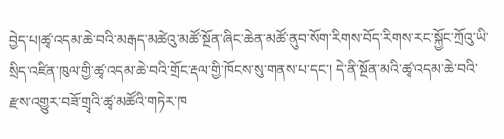བྱེད་པ།ཚྭ་འདམ་ཆེ་བའི་མརྒད་མཚེའུ་མཚོ་སྔོན་ཞིང་ཆེན་མཚོ་ནུབ་སོག་རིགས་བོད་རིགས་རང་སྐྱོང་ཀྲོའུ་ཡི་སྲིད་འཛིན་ཁུལ་གྱི་ཚྭ་འདམ་ཆེ་བའི་གྲོང་རྡལ་གྱི་ཁོངས་སུ་གནས་པ་དང་། དེ་ནི་སྔོན་མའི་ཚྭ་འདམ་ཆེ་བའི་རྫས་འགྱུར་བཟོ་གྲྭའི་ཚྭ་མཚོའི་གཏེར་ཁ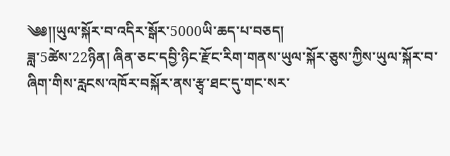༄༅།།ཡུལ་སྐོར་བ་འདིར་སྒོར་5000ཡི་ཆད་པ་བཅད།
ཟླ་5ཚེས་22ཉིན། ཞིན་ཅང་དབྱི་ཉིང་རྫོང་རིག་གནས་ཡུལ་སྐོར་ཅུས་ཀྱིས་ཡུལ་སྐོར་བ་ཞིག་གིས་རླངས་འཁོར་བསྐོར་ནས་རྩྭ་ཐང་དུ་གང་སར་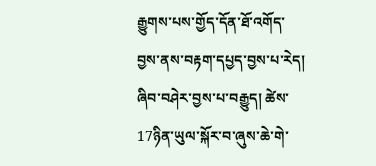རྒྱུགས་པས་གྱོད་དོན་ཐོ་འགོད་བྱས་ནས་བརྟག་དཔྱད་བྱས་པ་རེད། ཞིབ་བཤེར་བྱས་པ་བརྒྱུད། ཚེས་17ཉིན་ཡུལ་སྐོར་བ་ཞུས་ཆེ་གེ་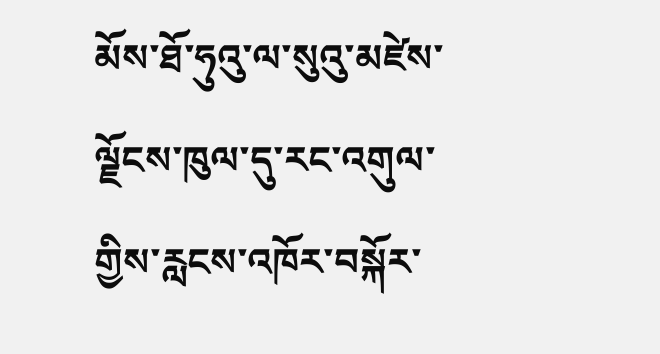མོས་ཐོ་ཧུའུ་ལ་སུའུ་མཛེས་ལྗོངས་ཁུལ་དུ་རང་འགུལ་གྱིས་རླངས་འཁོར་བསྐོར་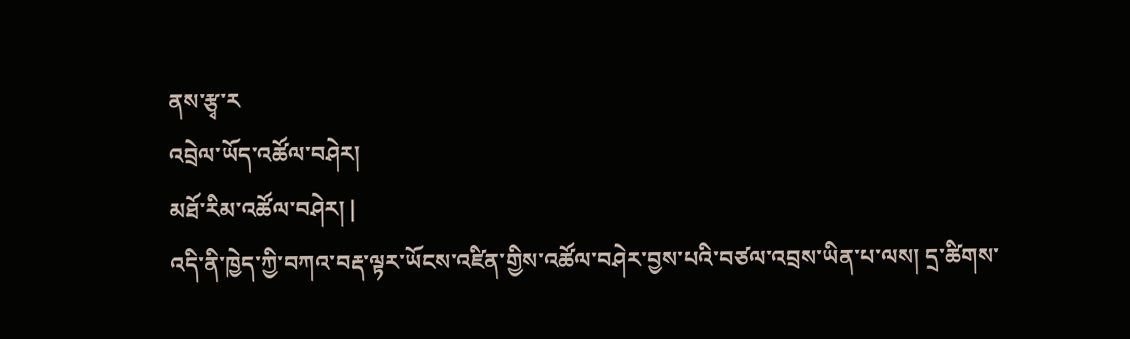ནས་རྩྭ་ར
འབྲེལ་ཡོད་འཚོལ་བཤེར།
མཐོ་རིམ་འཚོལ་བཤེར། |
འདི་ནི་ཁྱེད་ཀྱི་བཀའ་བརྡ་ལྟར་ཡོངས་འཛིན་གྱིས་འཚོལ་བཤེར་བྱས་པའི་བཙལ་འབྲས་ཡིན་པ་ལས། དྲ་ཚིགས་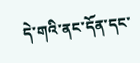དེ་གའི་ནང་དོན་དང་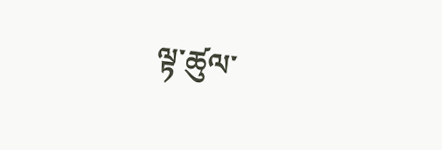ལྟ་ཚུལ་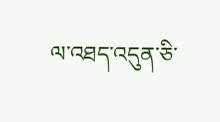ལ་འཐད་འདུན་ཅི་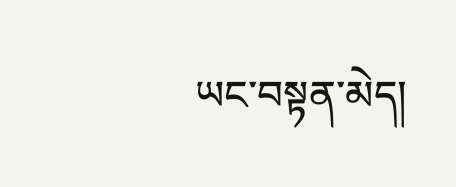ཡང་བསྟན་མེད།